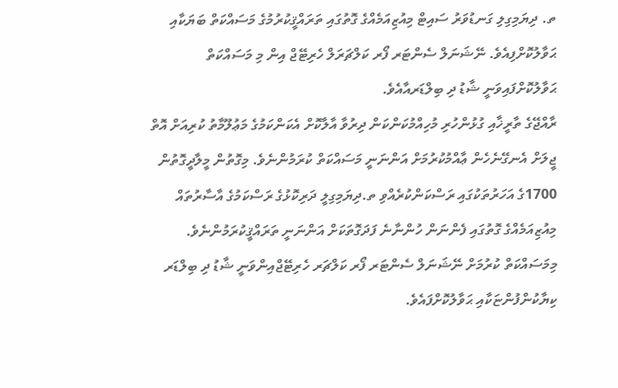ތ. ދިޔަމިގިލި ގަނޑުވަރު ސައިޓް މިއުޒިއަމެއްގެ ގޮތުގައި ތަރައްޤީކުރުމުގެ މަސައްކަތް ބަޔަކާއި ޙަވާލުކޮށްފިއެވެ. ނޭޝަނަލް ސެންޓަރ ފޯރ ކަލްޗަރަލް ހެރިޓޭޖް އިން މި މަސައްކަތް ޙަވާލުކޮށްފައިވަނީ ޝާޑު ދި ބިލްޑަރއާއެވެ.
ރާއްޖޭގެ ތާރީޚާއި ގުޅުންހުރި މުހިއްމުކަންކަން ދިރުވާ އާލާކޮށް އެކަންކަމުގެ މަޢުލޫމާތު ކުރިއަށް އޮތް ޖީލަށް އެނގޭނެހެން ޢާއްމުކުރުމަށް އަންނަނީ މަސައްކަތް ކުރަމުންނެވެ. މިގޮތުން މީލާދީގޮތުން 1700ގެ އަހަރުތަކުގައި ރަސްކަންކުރެއްވި ތ.ދިޔަމިގިލީ ދަރިކޮޅުގެ ރަސްކަމުގެ އާސާރުތައް މިއުޒިއަމެއްގެ ގޮތުގައި ފެންނަން ހުންނާނެ ފަދަގޮތަކަށް އަންނަނީ ތަރައްޤީކުރަމުންނެވެ. މިމަސައްކަތް ކުރުމަށް ނޭޝަނަލް ސެންޓަރ ފޯރ ކަލްޗަރ ހެރިޓޭޖްއިންވަނީ ޝާޑު ދި ބިލްޑަރ ކިޔާކުންފުންޏަކާއި ޙަވާލުކޮށްފައެވެ.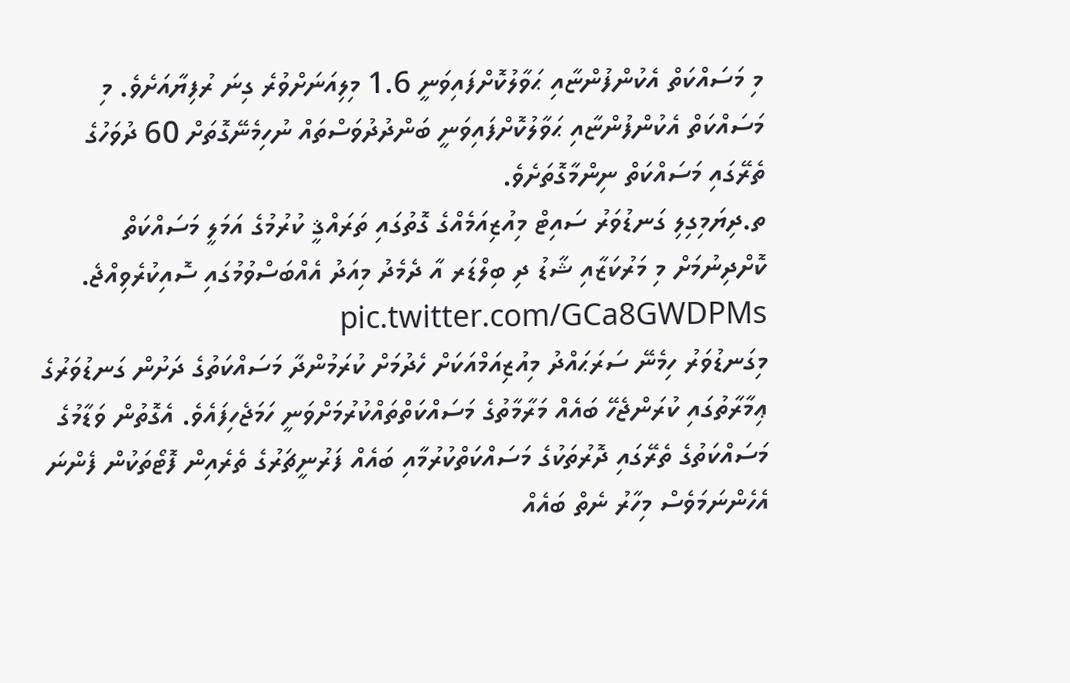މި މަސައްކަތް އެކުންފުންޏާއި ޙަވާލުކޮށްފައިވަނީ 1.6 މިލިއަނަށްވުރެ ގިނަ ރުފިޔާއަށެވެ. މި މަސައްކަތް އެކުންފުންޏާއި ޙަވާލުކޮށްފައިވަނީ ބަންދުދުވަސްތައް ނުހިމެނޭގޮތަށް 60 ދުވަހުގެ ތެރޭގައި މަސައްކަތް ނިންމާގޮތަށެވެ.
ތ.ދިޔަމިގިލި ގަނޑުވަރު ސައިޓް މިއުޒިއަމެއްގެ ގޮތުގައި ތަރައްޤީ ކުރުމުގެ އަމަލީ މަސައްކަތް ކޮށްދިނުމަށް މި މަރުކަޒާއި ޝާޑު ދި ބިލްޑަރ އާ ދެމެދު މިއަދު އެއްބަސްވުމުގައި ސޮއިކުރެވިއްޖެ. pic.twitter.com/GCa8GWDPMs
މިގަނޑުވަރު ހިމެނޭ ސަރަޙައްދު މިއުޒިއަމްއަކަށް ހެދުމަށް ކުރަމުންދާ މަސައްކަތުގެ ދަށުން ގަނޑުވަރުގެ ޢިމާރާތުގައި ކުރަންޖެހޭ ބައެއް މަރާމާތުގެ މަސައްކަތްތައްކުރުމަށްވަނީ ހަމަޖެހިފައެވެ. އެގޮތުން ވަޑާމުގެ މަސައްކަތުގެ ތެރޭގައި ދޮރުތަކުގެ މަސައްކަތްކުރުމާއި ބައެއް ފަރުނީޗަރުގެ ތެރެއިން ފޮޓޯތަކުން ފެންނަ އެހެންނަމަވެސް މިހާރު ނެތް ބައެއް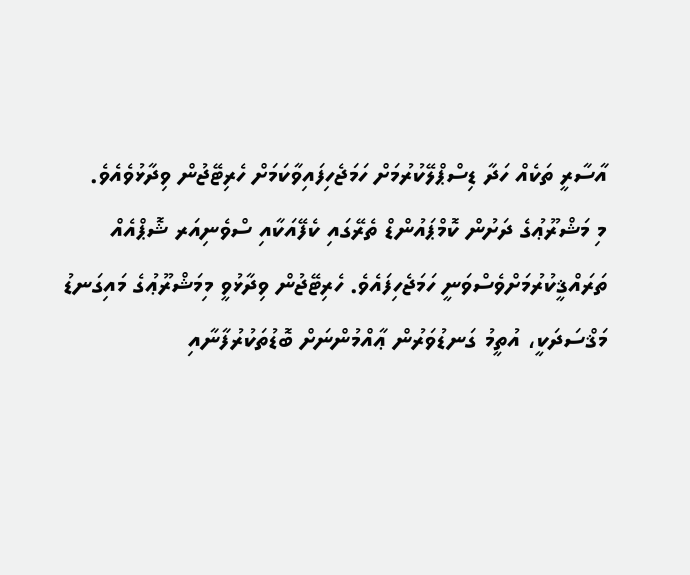އާސާރީ ތަކެއް ހަދާ ޑިސްޕްލޭކުރުމަށް ހަމަޖެހިފައިވާކަމަށް ހެރިޓޭޖުން ވިދާޅުވެއެވެ.
މި މަޝްރޫޢުގެ ދަށުން ކޮމްޕައުންޑް ތެރޭގައި ކެފޭއަކާއި ސްވެނިއަރ ޝޮޕްއެއް ތަރައްޤީކުރުމަށްވެސްވަނީ ހަމަޖެހިފައެވެ. ހެރިޓޭޖުން ވިދާޅުވީ މިމަޝްރޫޢުގެ މައިގަނޑު މަޤްސަދަކީ، އުތީމު ގަނޑުވަރުން ޢާއްމުންނަށް ބޮޑުތަކުރުފާނާއި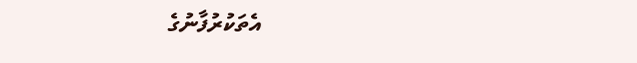އެތަކުރުފާނުގެ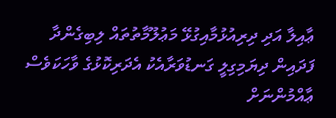ޢާއިލާ އަދި ދިރިއުޅުމާއިގުޅޭ މަޢުލޫމާތުތައް ލިބިގެންދާ ފަދައިން ދިޔަމިގިލީ ގަނޑުވަރާއެކު އެދަރިކޮޅުގެ ވާހަކަވެސް ޢާއްމުންނަށް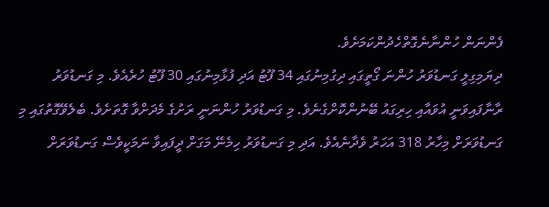ފެންނަން ހުންނާނެގޮތްހެދުންކަމަށެވެ.
ދިޔަމިގިލީ ގަނޑުވަރު ހުންނަ ގޯތީގައި ދިގުމިނުގައި 34 ފޫޓު އަދި ފުޅާމިނުގައި 30 ފޫޓު ހުރެއެވެ. މި ގަނޑުވަރު ރާނާފައިވަނީ އުވައާއި ހިރިގައު ބޭނުންކޮށްގެނެވެ. މި ގަނޑުވަރު ހުންނަނީ ރަށުގެ މެދަށްވާ ގޮތަށެވެ. ބެލެވޭގޮތުގައި މި ގަނޑުވަރަށް މިހާރު 318 އަހަރު ވެދާނެއެވެ. އަދި މި ގަނޑުވަރު ހިމެނޭ މަގަށް ދީފައިވާ ނަމަކީވެސް ގަނޑުވަރަށް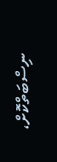ނިސްބަތްކޮށް،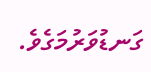ގަނޑުވަރުމަގެވެ.